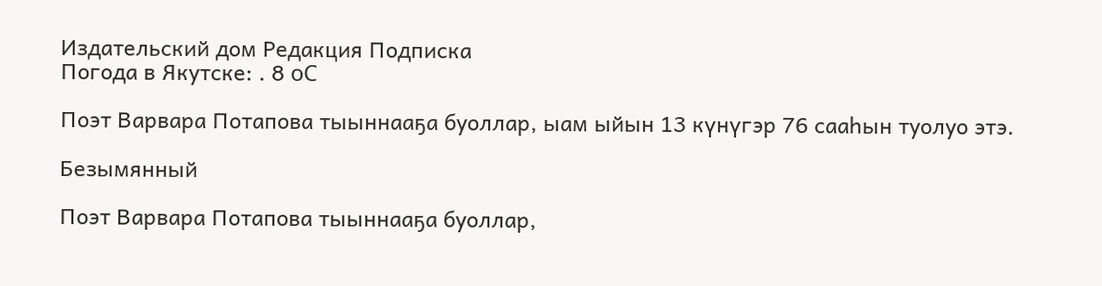Издательский дом Редакция Подписка
Погода в Якутске: . 8 oC

Поэт Варвара Потапова тыыннааҕа буоллар, ыам ыйын 13 күнүгэр 76 сааһын туолуо этэ.

Безымянный

Поэт Варвара Потапова тыыннааҕа буоллар,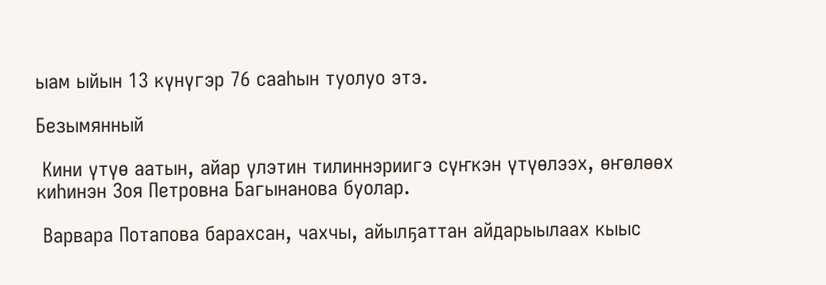ыам ыйын 13 күнүгэр 76 сааһын туолуо этэ.

Безымянный

 Кини үтүө аатын, айар үлэтин тилиннэриигэ сүҥкэн үтүөлээх, өҥөлөөх киһинэн Зоя Петровна Багынанова буолар.

 Варвара Потапова барахсан, чахчы, айылҕаттан айдарыылаах кыыс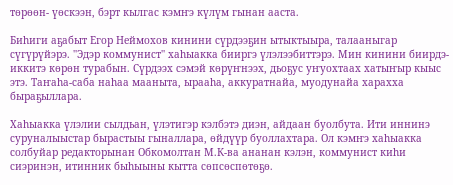төрөөн- үөскээн, бэрт кылгас кэмҥэ күлүм гынан ааста.

Биһиги аҕабыт Егор Неймохов кинини сүрдээҕин ытыктыыра, талааныгар сүгүрүйэрэ. ''Эдэр коммунист'' хаһыакка бииргэ үлэлээбиттэрэ. Мин кинини биирдэ-иккитэ көрөн турабын. Сүрдээх сэмэй көрүҥнээх, дьоҕус уҥуохтаах хатыҥыр кыыс этэ. Таҥаһа-саба наһаа мааныта, ырааһа, аккуратнайа, муодунайа харахха быраҕыллара.

Хаһыакка үлэлии сылдьан, үлэтигэр кэлбэтэ диэн, айдаан буолбута. Ити иннинэ суруналыыстар бырастыы гыналлара, өйдүүр буоллахтара. Ол кэмҥэ хаһыакка солбуйар редакторынан Обкомолтан М.К-ва ананан кэлэн, коммунист киһи сиэринэн, итинник быһыыны кытта сөпсөспөтөҕө.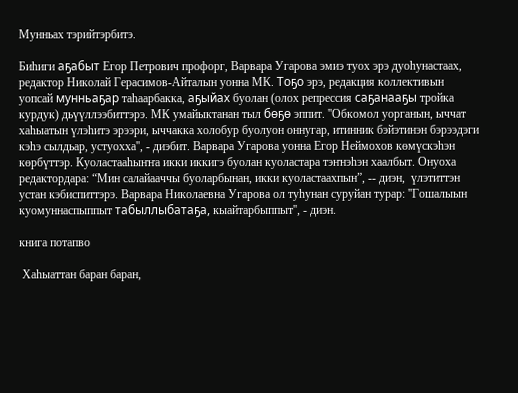Мунньах тэрийтэрбитэ.

Биһиги аҕабыт Егор Петрович профорг, Варвара Угарова эмиэ туох эрэ дуоһунастаах, редактор Николай Герасимов-Айталын уонна МК. Тоҕо эрэ, редакция коллективын уопсай мунньаҕар таһаарбакка, аҕыйах буолан (олох репрессия саҕанааҕы тройка курдук) дьүүллээбиттэрэ. МК умайыктанан тыл бөҕө эппит. ''Обкомол уорганын, ыччат хаһыатын үлэһитэ эрээри, ыччакка холобур буолуон оннугар, итинник бэйэтинэн бэрээдэги кэһэ сылдьар, устуохха'', - диэбит. Варвара Угарова уонна Егор Неймохов көмүскэһэн көрбүттэр. Куоластааһыҥҥа икки иккигэ буолан куоластара тэҥнэһэн хаалбыт. Онуоха редактордара: “Мин салайааччы буоларбынан, икки куоластаахпын”, -- диэн,  үлэтиттэн устан кэбиспиттэрэ. Варвара Николаевна Угарова ол туһунан суруйан турар: ''Гошалыын куомуннаспыппыт табыллыбатаҕа, кыайтарбыппыт'', - диэн.

книга потапво

 Хаһыаттан баран баран,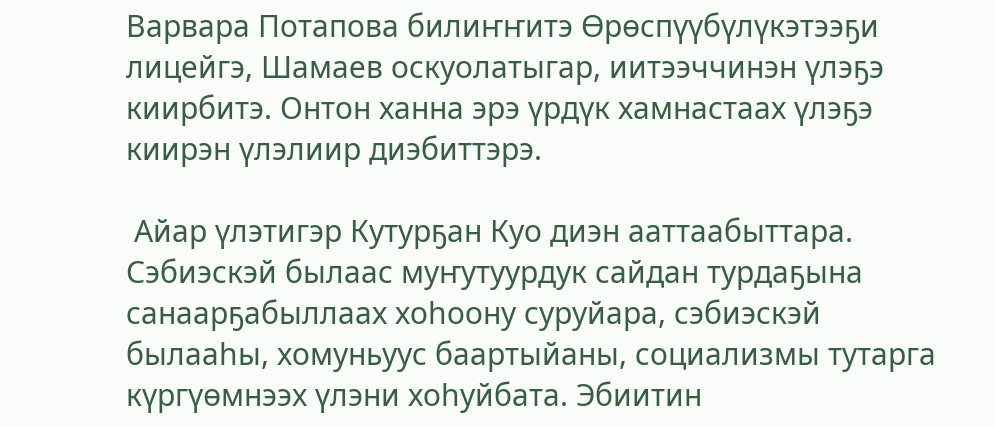Варвара Потапова билиҥҥитэ Өрөспүүбүлүкэтээҕи лицейгэ, Шамаев оскуолатыгар, иитээччинэн үлэҕэ киирбитэ. Онтон ханна эрэ үрдүк хамнастаах үлэҕэ киирэн үлэлиир диэбиттэрэ.

 Айар үлэтигэр Кутурҕан Куо диэн ааттаабыттара. Сэбиэскэй былаас муҥутуурдук сайдан турдаҕына санаарҕабыллаах хоһоону суруйара, сэбиэскэй былааһы, хомуньуус баартыйаны, социализмы тутарга күргүөмнээх үлэни хоһуйбата. Эбиитин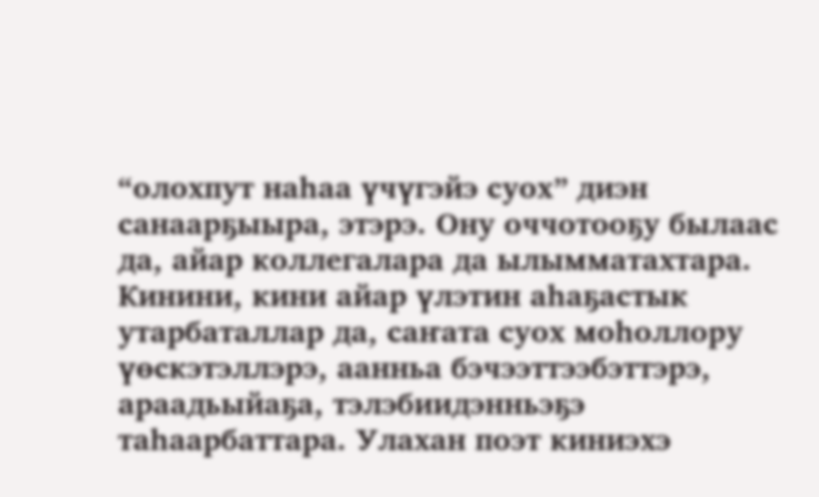“олохпут наһаа үчүгэйэ суох” диэн санаарҕыыра, этэрэ. Ону оччотооҕу былаас да, айар коллегалара да ылымматахтара. Кинини, кини айар үлэтин аһаҕастык утарбаталлар да, саҥата суох моһоллору үөскэтэллэрэ, аанньа бэчээттээбэттэрэ, араадьыйаҕа, тэлэбиидэнньэҕэ таһаарбаттара. Улахан поэт киниэхэ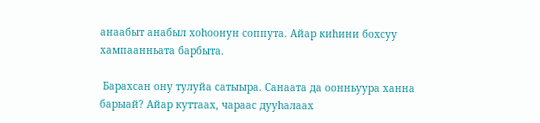анаабыт анабыл хоһоонун соппута. Айар киһини бохсуу хампаанньата барбыта.

 Барахсан ону тулуйа сатыыра. Санаата да оонньуура ханна барыай? Айар куттаах, чараас дууһалаах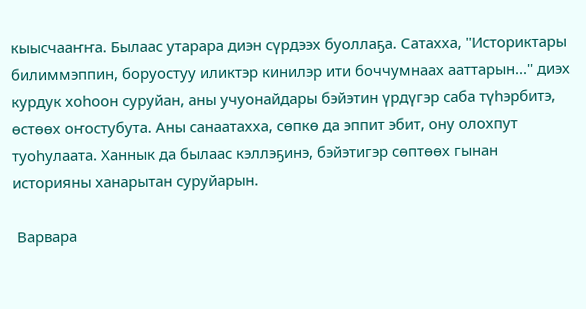кыысчааҥҥа. Былаас утарара диэн сүрдээх буоллаҕа. Сатахха, ''Историктары билиммэппин, боруостуу иликтэр кинилэр ити боччумнаах ааттарын...'' диэх курдук хоһоон суруйан, аны учуонайдары бэйэтин үрдүгэр саба түһэрбитэ, өстөөх оҥостубута. Аны санаатахха, сөпкө да эппит эбит, ону олохпут туоһулаата. Ханнык да былаас кэллэҕинэ, бэйэтигэр сөптөөх гынан историяны ханарытан суруйарын.

 Варвара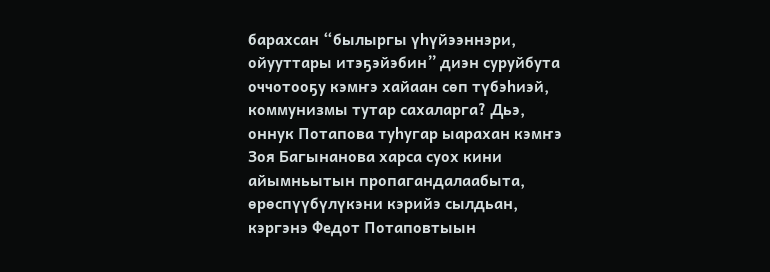барахсан “былыргы үһүйээннэри, ойууттары итэҕэйэбин” диэн суруйбута оччотооҕу кэмҥэ хайаан сөп түбэһиэй, коммунизмы тутар сахаларга? Дьэ, оннук Потапова туһугар ыарахан кэмҥэ Зоя Багынанова харса суох кини айымньытын пропагандалаабыта, өрөспүүбүлүкэни кэрийэ сылдьан, кэргэнэ Федот Потаповтыын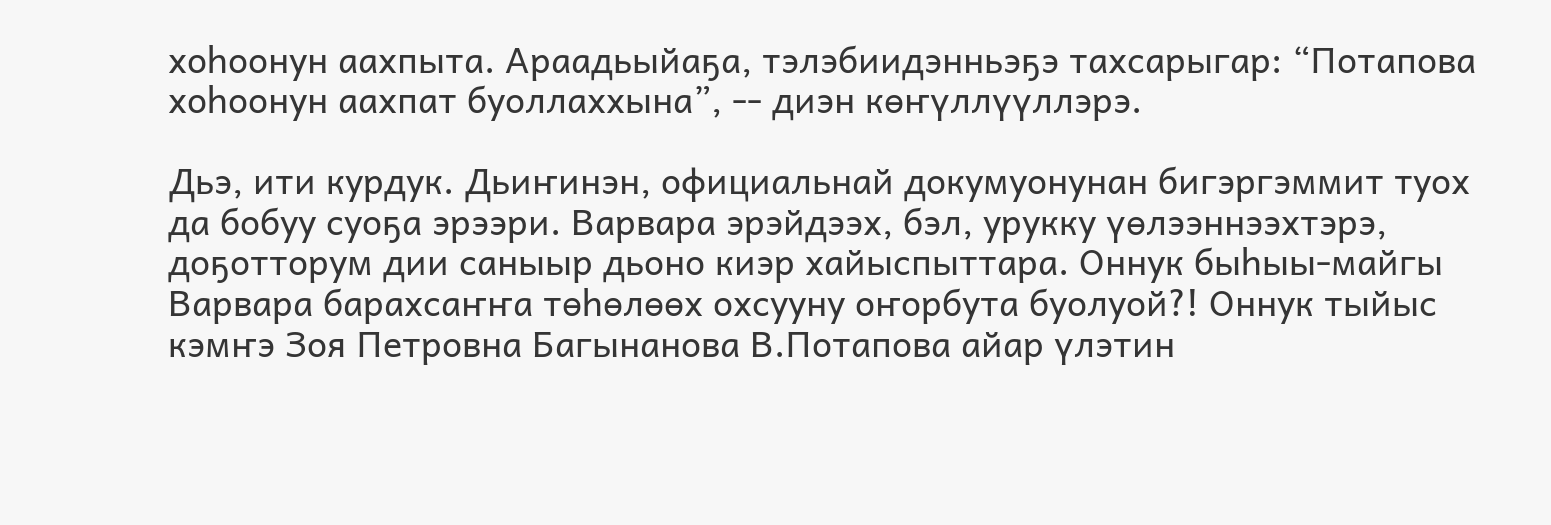хоһоонун аахпыта. Араадьыйаҕа, тэлэбиидэнньэҕэ тахсарыгар: “Потапова хоһоонун аахпат буоллаххына”, -- диэн көҥүллүүллэрэ.

Дьэ, ити курдук. Дьиҥинэн, официальнай докумуонунан бигэргэммит туох да бобуу суоҕа эрээри. Варвара эрэйдээх, бэл, урукку үөлээннээхтэрэ, доҕотторум дии саныыр дьоно киэр хайыспыттара. Оннук быһыы-майгы Варвара барахсаҥҥа төһөлөөх охсууну оҥорбута буолуой?! Оннук тыйыс кэмҥэ Зоя Петровна Багынанова В.Потапова айар үлэтин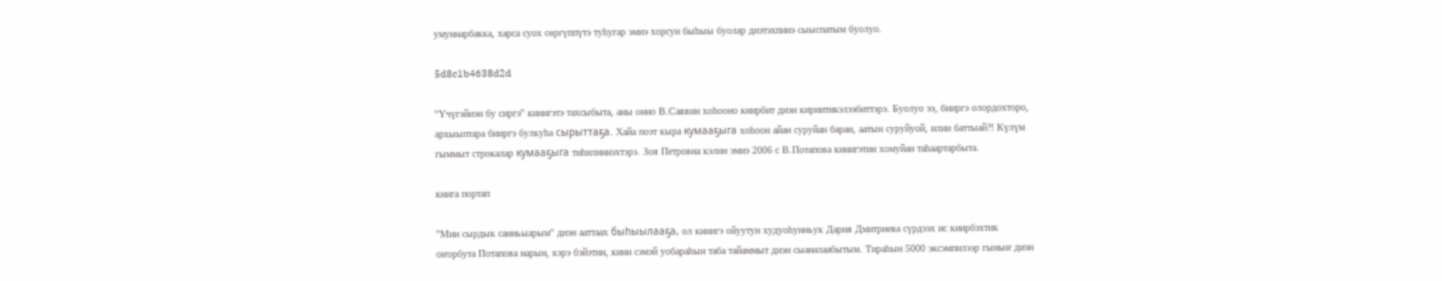умуннарбакка, харса суох сөргүппүтэ туһугар эмиэ хорсун быһыы буолар диэтэхпинэ сыыспатым буолуо.

5d8c1b4638d2d

''Үчүгэйиэн бу сиргэ'' кинигэтэ тахсыбыта, аны онно В.Саввин хоһооно киирбит диэн кириитикэлээбиттэрэ. Буолуо ээ, бииргэ олордохторо, архыыптара бииргэ булкуһа сырыттаҕа. Хайа поэт кыра кумааҕыга хоһоон айан суруйан баран, аатын суруйуой, илии баттыай?! Күлүм гыммыт строкалар кумааҕыга тиһилиннэхтэрэ. Зоя Петровна кэлин эмиэ 2006 с В.Потапова кинигэтин хомуйан таһаартарбыта.

книга портап

''Мин сырдык санньыарым'' диэн ааттаах быһыылааҕа, ол кинигэ ойуутун худуоһунньук Дария Дмитриева сүрдээх ис киирбэхтик оҥорбута Потапова нарын, кэрэ бэйэтин, кини сэмэй уобараһын таба тайаммыт диэн сыаналаабытым. Тираһын 5000 эксэмпилээр гыныҥ диэн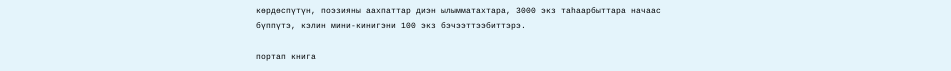көрдөспүтүн, поэзияны аахпаттар диэн ылымматахтара, 3000 экз таһаарбыттара начаас бүппүтэ, кэлин мини-кинигэни 100 экз бэчээттээбиттэрэ.

портап книга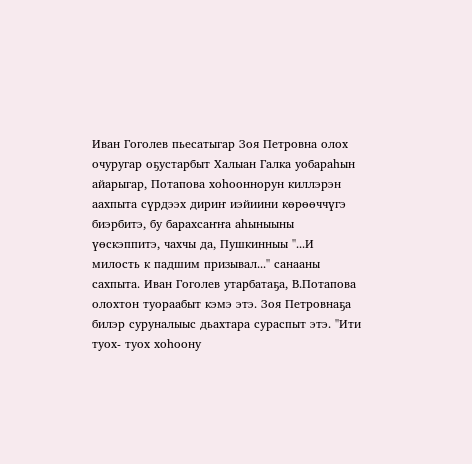Иван Гоголев пьесатыгар Зоя Петровна олох очуругар оҕустарбыт Халыан Галка уобараһын айарыгар, Потапова хоһооннорун киллэрэн аахпыта сүрдээх дириҥ иэйиини көрөөччүгэ биэрбитэ, бу барахсаҥҥа аһыныыны үөскэппитэ, чахчы да, Пушкинныы ''...И милость к падшим призывал...'' санааны сахпыта. Иван Гоголев утарбатаҕа, В.Потапова олохтон туораабыт кэмэ этэ. Зоя Петровнаҕа билэр суруналыыс дьахтара сураспыт этэ. ''Ити туох- туох хоһоону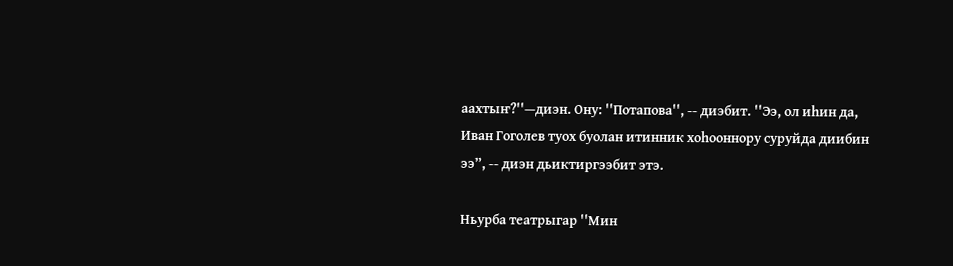аахтыҥ?''—диэн. Ону: ''Потапова'', -- диэбит. ''Ээ, ол иһин да, Иван Гоголев туох буолан итинник хоһооннору суруйда диибин ээ”, -- диэн дьиктиргээбит этэ.

Ньурба театрыгар ''Мин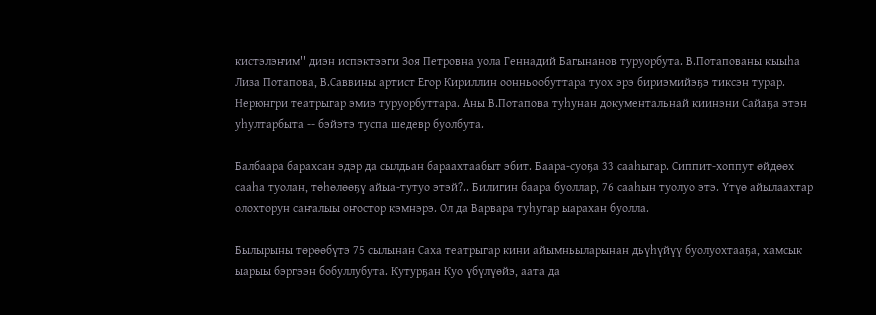кистэлэҥим'' диэн испэктээги Зоя Петровна уола Геннадий Багынанов туруорбута. В.Потапованы кыыһа Лиза Потапова, В.Саввины артист Егор Кириллин оонньообуттара туох эрэ бириэмийэҕэ тиксэн турар. Нерюнгри театрыгар эмиэ туруорбуттара. Аны В.Потапова туһунан документальнай киинэни Сайаҕа этэн уһултарбыта -- бэйэтэ туспа шедевр буолбута.

Балбаара барахсан эдэр да сылдьан бараахтаабыт эбит. Баара-суоҕа 33 сааһыгар. Сиппит-хоппут өйдөөх сааһа туолан, төһөлөөҕү айыа-тутуо этэй?.. Билигин баара буоллар, 76 сааһын туолуо этэ. Үтүө айылаахтар олохторун саҥалыы оҥостор кэмнэрэ. Ол да Варвара туһугар ыарахан буолла.

Былырыны төрөөбүтэ 75 сылынан Саха театрыгар кини айымньыларынан дьүһүйүү буолуохтааҕа, хамсык ыарыы бэргээн бобуллубута. Кутурҕан Куо үбүлүөйэ, аата да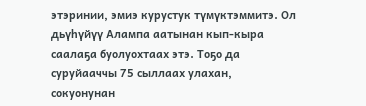этэринии, эмиэ курустук түмүктэммитэ. Ол дьүһүйүү Алампа аатынан кып-кыра саалаҕа буолуохтаах этэ. Тоҕо да суруйааччы 75 сыллаах улахан, сокуонунан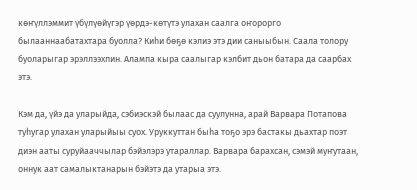көҥүллэммит үбүлүөйүгэр үөрдэ-көтүтэ улахан саалга оҥорорго былааннаабатахтара буолла? Киһи бөҕө кэлиэ этэ дии саныыбын. Саала толору буоларыгар эрэллээхпин. Алампа кыра саалыгар кэлбит дьон батара да саарбах этэ.

Кэм да, үйэ да уларыйда, сэбиэскэй былаас да суулунна, арай Варвара Потапова туһугар улахан уларыйыы суох. Уруккуттан быһа тоҕо эрэ бастакы дьахтар поэт диэн ааты суруйааччылар бэйэлэрэ утараллар. Варвара барахсан, сэмэй муҥутаан, оннук аат самалыктанарын бэйэтэ да утарыа этэ.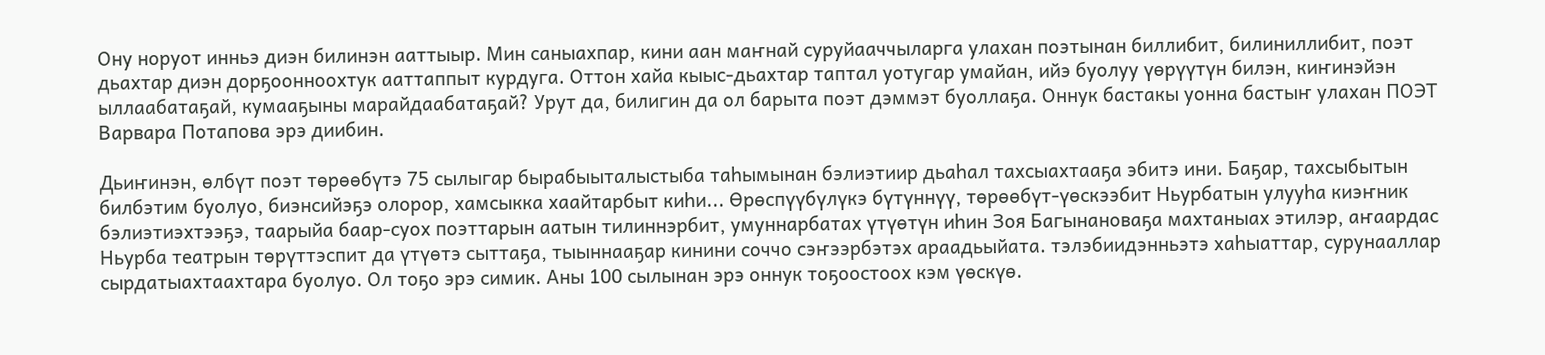Ону норуот инньэ диэн билинэн ааттыыр. Мин саныахпар, кини аан маҥнай суруйааччыларга улахан поэтынан биллибит, билиниллибит, поэт дьахтар диэн дорҕоонноохтук ааттаппыт курдуга. Оттон хайа кыыс-дьахтар таптал уотугар умайан, ийэ буолуу үөрүүтүн билэн, киҥинэйэн ыллаабатаҕай, кумааҕыны марайдаабатаҕай? Урут да, билигин да ол барыта поэт дэммэт буоллаҕа. Оннук бастакы уонна бастыҥ улахан ПОЭТ Варвара Потапова эрэ диибин.

Дьиҥинэн, өлбүт поэт төрөөбүтэ 75 сылыгар бырабыыталыстыба таһымынан бэлиэтиир дьаһал тахсыахтааҕа эбитэ ини. Баҕар, тахсыбытын билбэтим буолуо, биэнсийэҕэ олорор, хамсыкка хаайтарбыт киһи... Өрөспүүбүлүкэ бүтүннүү, төрөөбүт-үөскээбит Ньурбатын улууһа киэҥник бэлиэтиэхтээҕэ, таарыйа баар-суох поэттарын аатын тилиннэрбит, умуннарбатах үтүөтүн иһин Зоя Багынановаҕа махтаныах этилэр, аҥаардас Ньурба театрын төрүттэспит да үтүөтэ сыттаҕа, тыыннааҕар кинини соччо сэҥээрбэтэх араадьыйата. тэлэбиидэнньэтэ хаһыаттар, сурунааллар сырдатыахтаахтара буолуо. Ол тоҕо эрэ симик. Аны 100 сылынан эрэ оннук тоҕоостоох кэм үөскүө.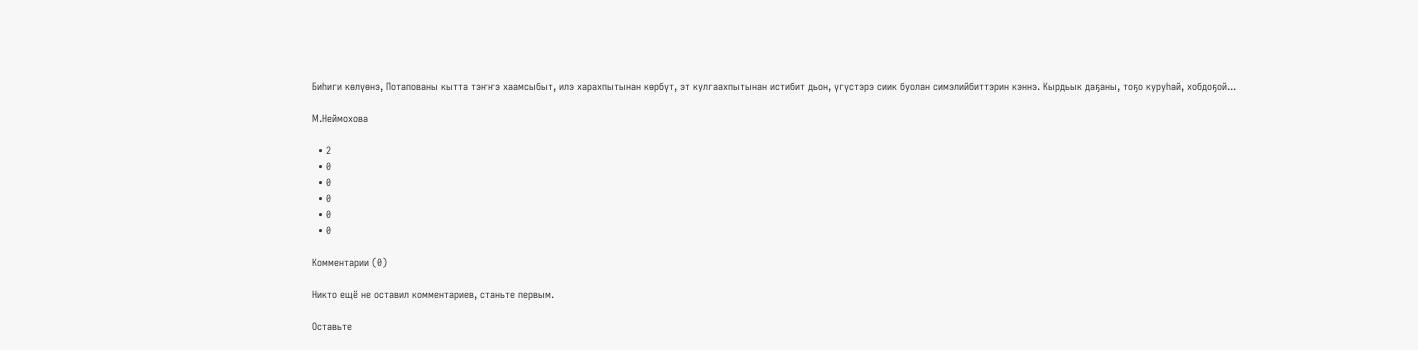Биһиги көлүөнэ, Потапованы кытта тэҥҥэ хаамсыбыт, илэ харахпытынан көрбүт, эт кулгаахпытынан истибит дьон, үгүстэрэ сиик буолан симэлийбиттэрин кэннэ. Кырдьык даҕаны, тоҕо куруһай, хобдоҕой...

М.Неймохова

  • 2
  • 0
  • 0
  • 0
  • 0
  • 0

Комментарии (0)

Никто ещё не оставил комментариев, станьте первым.

Оставьте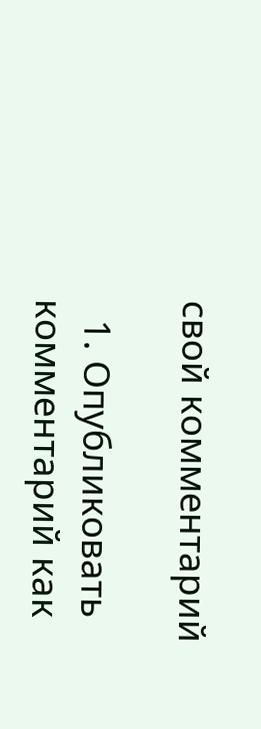свой комментарий

  1. Опубликовать комментарий как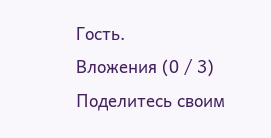Гость.
Вложения (0 / 3)
Поделитесь своим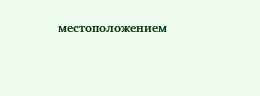местоположением